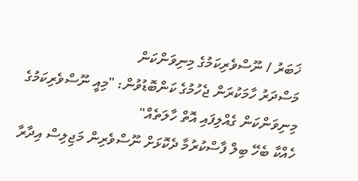ޚަބަރު / ނޫސްވެރިކަމުގެ މިނިވަންކަން
މަސްދަރު ހާމަކުރަން ޖެހުމުގެ ކަންބޮޑުވުން: "މިއީ ނޫސްވެރިކަމުގެ މިނިވަންކަން ގެއްލިފައި އޮތް ހާލަތެއް"
ހެއްކާ ބެހޭ ބިލް ފާސްކުރުމާ ދެކޮޅަށް ނޫސްވެރިން މަޖިލިސް އިދާރާ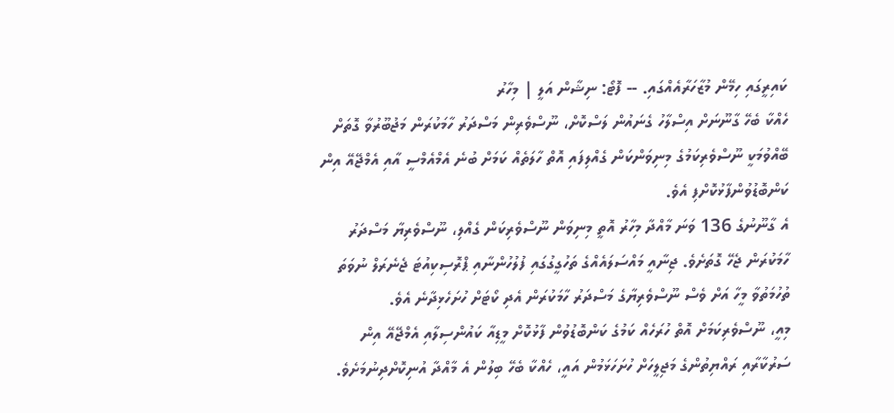ކައިރީގައި ހިމޭން މުޒާހަރާއެއްގައި. -- ފޮޓޯ: ނިޝާން އަލީ | މިހާރު
ހެއްކާ ބެހޭ ގާނޫނަށް އިސްލާހު ގެނައުން ލަސްކޮށް، ނޫސްވެރިން މަސްދަރު ހާމަކުރަން މަޖުބޫރުވާ ގޮތަށް ބޭއްވުމަކީ ނޫސްވެރިކަމުގެ މިނިވަންކަން ގެއްލިފައި އޮތް ހާލަތެއް ކަމަށް ބުނެ އެމްއެމްސީ އާއި އެމްޖޭއޭ އިން ކަންބޮޑުވުންފާޅުކޮށްފި އެވެ.
އެ ގާނޫނުގެ 136 ވަނަ މާއްދާ މިހާރު އޮތީ މިނިވަން ނޫސްވެރިކަން ގެއްލި، ނޫސްވެރިޔާ މަސްދަރު ހާމަކުރަން ޖެހޭ ގޮތަށެވެ. ޖިނާއީ މައްސަލައެއްގެ ތަހުގީގުގައި ފުލުހުންނާއި ޕްރޮސިކިއުޓަ ޖެނެރަލް ނުވަތަ ތުހުމަތުވާ މީހާ އަށް ވެސް ނޫސްވެރިޔާގެ މަސްދަރު ހާމަކުރަން އެދި ކޯޓަށް ހުށަހެޅިދާނެ އެވެ.
މިއީ، ނޫސްވެރިކަމަށް އޮތް ހުރަހެއް ކަމުގެ ކަންބޮޑުވުން ފާޅުކޮށް މީޑިއާ ކައުންސިލާއި އެމްޖޭއޭ އިން ސަރުކާރާއި ރައްޔިތުންގެ މަޖިލީހަށް ހުށަހަޅަމުން އައީ، ހެއްކާ ބެހޭ ބިލުން އެ މާއްދާ އުނިކޮށްދިނުމަށެވެ.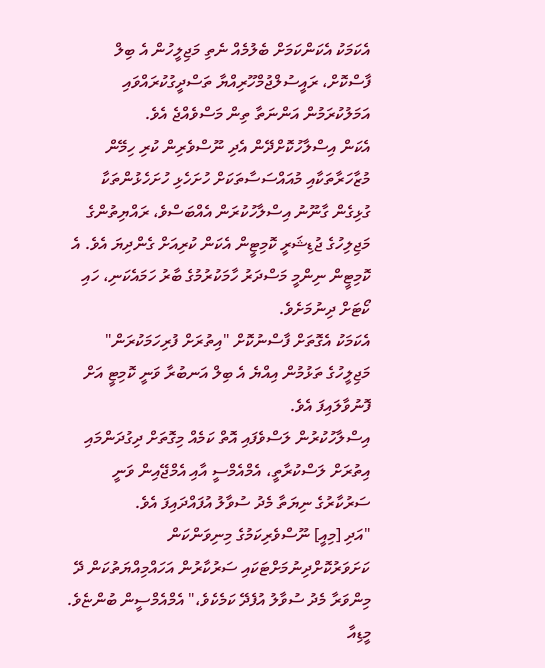އެކަމަކު އެކަންކަމަށް ބެލުމެއް ނެތި މަޖިލީހުން އެ ބިލް ފާސްކޮށް، ރައީސުލްޖުމްހޫރިއްޔާ ތަސްދީގުކުރައްވައި އަމަލުކުރަމުން އަންނަތާ ތިން މަސްވެއްޖެ އެވެ.
އެކަން އިސްލާހުކޮށްދޭން އެދި ނޫސްވެރިން ކުރި ހިމޭން މުޒާހަރާތަކާއި މުއައްސަސާތަކަށް ހުށަހެޅި ހުށަހެޅުންތަކާ ގުޅިގެން ގާނޫނު އިސްލާހުކުރަން އެއްބަސްވެ، ރައްޔިތުންގެ މަޖިލިހުގެ ޖުޑިޝަރީ ކޮމިޓީން އެކަން ކުރިއަށް ގެންދިޔަ އެވެ. އެ ކޮމިޓީން ނިންމީ މަސްދަރު ހާމަކުރުމުގެ ބާރު ހަމައެކަނި، ހައި ކޯޓަށް ދިނުމަށެވެ.
އެކަމަކު އެގޮތަށް ފާސްނުކޮށް "އިތުރަށް ފުރިހަމަކުރަން" މަޖިލީހުގެ ތަޅުމުން އިއްޔެ އެ ބިލް އަނބުރާ ވަނީ ކޮމިޓީ އަށް ފޮނުވާލައިފަ އެވެ.
އިސްލާހުކުރުން ލަސްވެފައި އޮތް ކަމެއް މިގޮތަށް ދިގުދަންމައި އިތުރަށް ލަސްކުރާތީ، އެމްއެމްސީ އާއި އެމްޖޭއިން ވަނީ ސަރުކާރުގެ ނިޔަތާ މެދު ސުވާލު އުފައްދައިފަ އެވެ.
"އަދި [މިއީ] ނޫސްވެރިކަމުގެ މިނިވަންކަން ކަށަވަރުކޮށްދިނުމަށްޓަކައި ސަރުކާރުން އަހައްމިއްޔަތުކަން ދޭ މިންވަރާ މެދު ސުވާލު އުފެދޭ ކަމެކެވެ،" އެމްއެމްސީން ބުންޏެވެ.
މީޑިއާ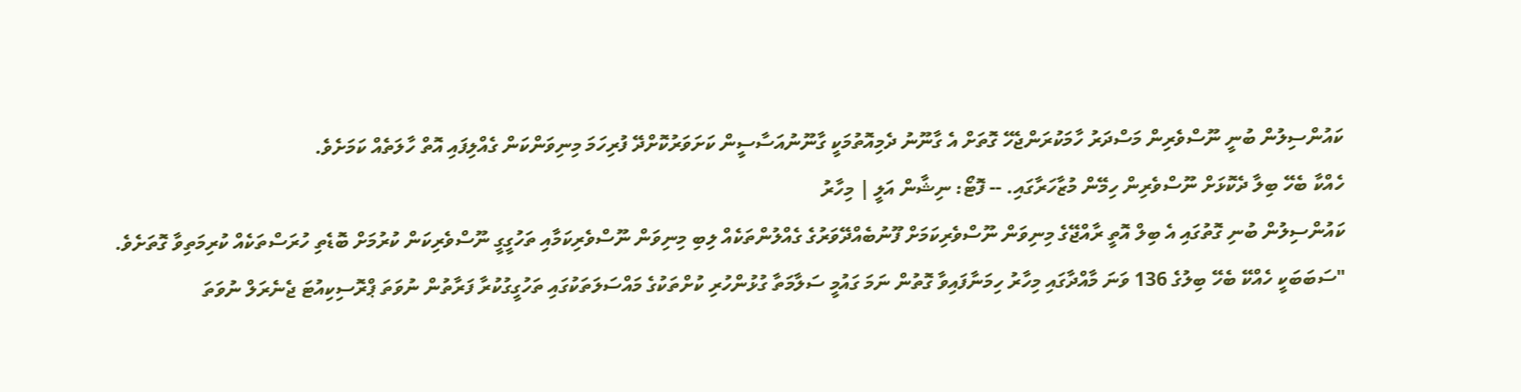ކައުންސިލުން ބުނީ ނޫސްވެރިން މަސްދަރު ހާމަކުރަންޖެހޭ ގޮތަށް އެ ގާނޫނު ދެމިއޮތުމަކީ ގާނޫނުއަސާސީން ކަށަވަރުކޮށްދޭ ފުރިހަމަ މިނިވަންކަން ގެއްލިފައި އޮތް ހާލަތެއް ކަމަށެވެ.
ހެއްކާ ބެހޭ ބިލާ ދެކޮޅަށް ނޫސްވެރިން ހިމޭން މުޒާހަރާގައި. -- ފޮޓޯ: ނިޝާން އަލީ | މިހާރު
ކައުންސިލުން ބުނި ގޮތުގައި އެ ބިލް އޮތީ ރާއްޖޭގެ މިނިވަން ނޫސްވެރިކަމަށް ފޫނުބެއްދޭވަރުގެ ގެއްލުންތަކެއް ލިބި މިނިވަން ނޫސްވެރިކަމާއި ތަހުގީގީ ނޫސްވެރިކަން ކުރުމަށް ބޮޑެތި ހުރަސްތަކެއް ކުރިމަތިވާ ގޮތަށެވެ.
"ސަބަބަކީ ހެއްކޭ ބެހޭ ބިލުގެ 136 ވަނަ މާއްދާގައި މިހާރު ހިމަނާފައިވާ ގޮތުން ނަމަ ގައުމީ ސަލާމަތާ ގުޅުންހުރި ކުށްތަކުގެ މައްސަލަތަކުގައި ތަހުގީގުކުރާ ފަރާތުން ނުވަތަ ޕްރޮސިކިއުޓަ ޖެނެރަލް ނުވަތަ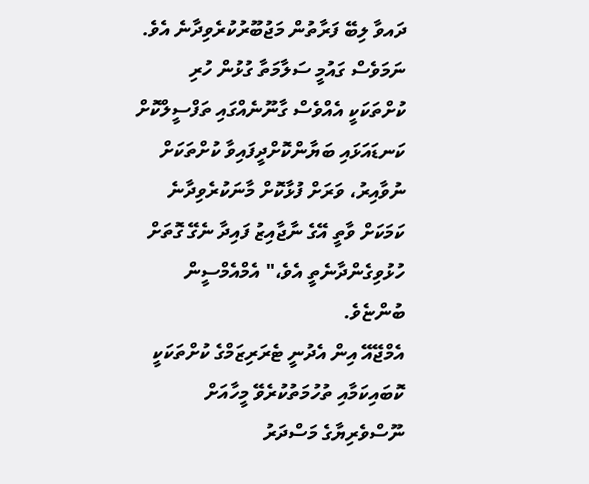ދައވާ ލިބޭ ފަރާތުން މަޖުބޫރުކުރެވިދާނެ އެވެ. ނަމަވެސް ގައުމީ ސަލާމަތާ ގުޅުން ހުރި ކުށްތަކަކީ އެއްވެސް ގާނޫނެއްގައި ތަފްސީލްކޮށް ކަނޑައަޅައި ބަޔާންކޮށްދީފައިވާ ކުށްތަކަށް ނުވާއިރު، ވަރަށް ފުޅާކޮށް މާނަކުރެވިދާނެ ކަމަކަށް ވާތީ އޭގެ ނާޖާއިޒު ފައިދާ ނެގޭ ގޮތަށް ހުޅުވިގެންދާނެތީ އެވެ،" އެމްއެމްސީން ބުންޏެވެ.
އެމްޖޭއޭ އިން އެދުނީ ޓެރަރިޒަމްގެ ކުށްތަކަކީ ކޮބައިކަމާއި ތުހުމަތުކުރެވޭ މީހާއަށް ނޫސްވެރިޔާގެ މަސްދަރު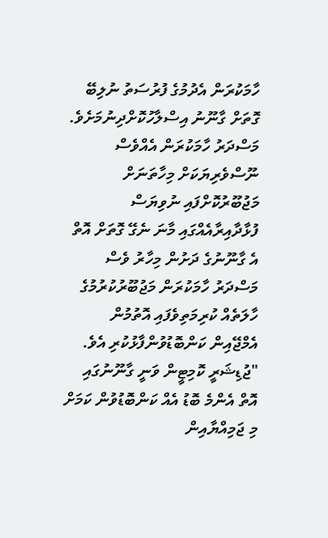ހާމަކުރަން އެދުމުގެ ފުރުސަތު ނުލިބޭ ގޮތަށް ގާނޫނު އިސްލާހުކޮށްދިނުމަށެވެ.
މަސްދަރު ހާމަކުރަން އެއްވެސް ނޫސްވެރިޔަކަށް މިހާތަނަށް މަޖުބޫރުކޮށްފައި ނުވިޔަސް ފުޅާދާއިރާއެއްގައި މާނަ ނެގޭ ގޮތަށް އޮތް އެ ގާނޫނުގެ ދަށުން މިހާރު ވެސް މަސްދަރު ހާމަކުރަން މަޖުބޫރުކުރުމުގެ ހާލަތެއް ކުރިމަތިވެފައި އޮތުމުން އެމްޖޭއިން ކަންބޮޑުވުންފާޅުކުރި އެވެ.
"ޖުޑިޝަރީ ކޮމިޓީން ވަނީ ގާނޫނުގައި އޮތް އެންމެ ބޮޑު އެއް ކަންބޮޑުވުން ކަމަށް މި ޖަމިއްޔާއިން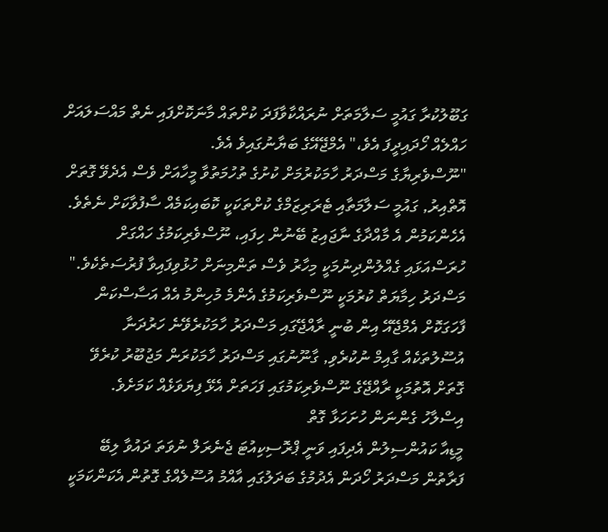ގަބޫލުކުރާ ގައުމީ ސަލާމަތަށް ނުރައްކާވާފަދަ ކުށްތައް މާނަކޮށްފައި ނެތް މައްސަލައަށް ހައްލެއް ހޯދައިދީފަ އެވެ،" އެމްޖޭއޭގެ ބަޔާނުގައިވެ އެވެ.
"ނޫސްވެރިޔާގެ މަސްދަރު ހާމަކުރުމަށް ކުށުގެ ތުހުމަތުވާ މީހާއަށް ވެސް އެދެވޭ ގޮތަށް އޮތްއިރު, ގައުމީ ސަލާމަތާއި ޓެރަރިޒަމްގެ ކުށްތަކަކީ ކޮބައިކަމެއް ސާފުވާކަށް ނެތެވެ. އެހެންކަމުން އެ މާއްދާގެ ނާޖައިޒު ބޭނުން ހިފައި، ނޫސްވެރިކަމުގެ ހައްގަށް ހުރަސްއަޅައި ގެއްލުންދިނުމަކީ މިހާރު ވެސް ތަންމިނަށް ހުޅުވިފައިވާ ފުރުސަތެކެވެ."
މަސްދަރު ހިމާޔަތް ކުރުމަކީ ނޫސްވެރިކަމުގެ އެންމެ މުހިންމު އެއް އަސާސްކަން ފާހަގަކޮށް އެމްޖޭއޭ އިން ބުނީ ރާއްޖޭގައި މަސްދަރު ހާމަކުރެވޭނެ ހަރުދަނާ އުސޫލުތަކެއް ގާއިމް ނުކުރެވި, ގާނޫނުގައި މަސްދަރު ހާމަކުރަން މަޖުބޫރު ކުރެވޭ ގޮތަށް އޮތުމަކީ ރާއްޖޭގެ ނޫސްވެރިކަމުގައި ފަހަތަށް އެޅޭ ފިޔަވަޅެއް ކަމަށެވެ.
އިސްލާހު ގެންނަން ހުށަހަޅާ ގޮތް
މީޑިއާ ކައުންސިލުން އެދިފައި ވަނީ ޕްރޮސިކިއުޓަ ޖެނެރަލް ނުވަތަ ދައުވާ ލިބޭ ފަރާތުން މަސްދަރު ހޯދަން އެދުމުގެ ބަދަލުގައި އާއްމު އުސޫލެއްގެ ގޮތުން އެކަންކަމަކީ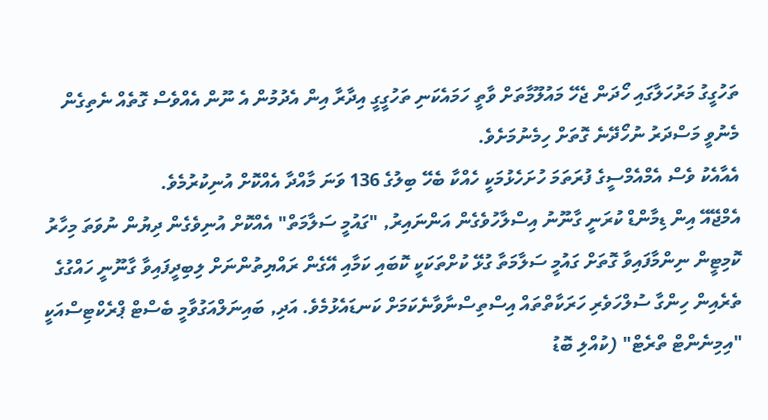ތަހުގީގު މަރުހަލާގައި ހޯދަން ޖެހޭ މައުލޫމާތަށް ވާތީ ހަމައެކަނި ތަހުގީގީ އިދާރާ އިން އެދުމުން އެ ނޫން އެއްވެސް ގޮތެއް ނެތިގެން މެނުވީ މަސްދަރު ނުހޯދޭނެ ގޮތަށް ހިމެނުމަށެވެ.
އެއާއެކު ވެސް އެމްއެމްސީގެ ފުރަތަމަ ހުށަހެޅުމަކީ ހެއްކާ ބެހޭ ބިލުގެ 136 ވަނަ މާއްދާ އެއްކޮށް އުނިކުރުމެވެ.
އެމްޖޭއޭ އިން ޑިމާންޑް ކުރަނީ ގާނޫނު އިސްލާހުވެގެން އަންނައިރު, "ގައުމީ ސަލާމަތް" އެއްކޮށް އުނިވެގެން ދިޔުން ނުވަތަ މިހާރު ކޮމިޓީން ނިންމާފައިވާ ގޮތަށް ގައުމީ ސަލާމަތާ ގުޅޭ ކުށްތަކަކީ ކޮބައި ކަމާއި އޭގެން ރައްޔިތުންނަށް ލިބިދީފައިވާ ގާނޫނީ ހައްގުގެ ތެރެއިން ހިންގާ ސުލްހަވެރި ހަރަކާތްތައް އިސްތިސްނާވާނެކަމަށް ކަނޑައެޅުމެވެ. އަދި, ބައިނަލްއަގުވާމީ ބެސްޓް ޕްރެކްޓިސްއަކީ "އިމިނެންޓް ތްރެޓް" (ކުއްލި ބޮޑު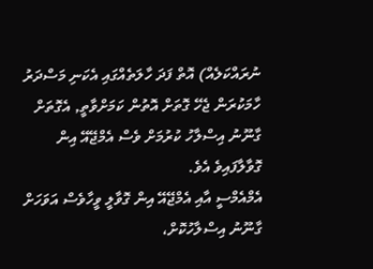ނުރައްކަލެއް) އޮތް ފަދަ ހާލަތެއްގައި އެކަނި މަސްދަރު ހާމަކުރަން ޖެހޭ ގޮތަށް އޮތުން ކަމަށްވާތީ, އެގޮތަށް ގާނޫނު އިސްލާހު ކުރުމަށް ވެސް އެމްޖޭއޭ އިން ގޮވާލާފައިވެ އެވެ.
އެމްއެމްސީ އާއި އެމްޖޭއޭ އިން ގޮވާލީ ވީހާވެސް އަވަހަށް ގާނޫނު އިސްލާހުކޮށް،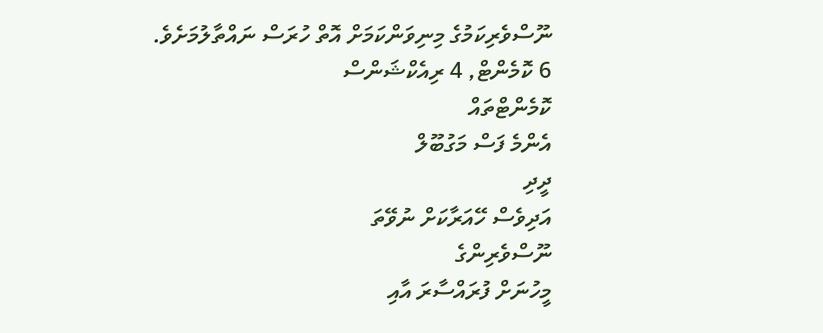ނޫސްވެރިކަމުގެ މިނިވަންކަމަށް އޮތް ހުރަސް ނައްތާލުމަށެވެ.
6 ކޮމެންޓް, 4 ރިއެކްޝަންސް
ކޮމެންޓްތައް
އެންމެ ފަސް މަގުބޫލް
ދީދި
އަދިވެސް ހޭއަރާކަށް ނުވޭތަ
ނޫސްވެރިންގެ
މީހުނަށް ފުރައްސާރަ އާއި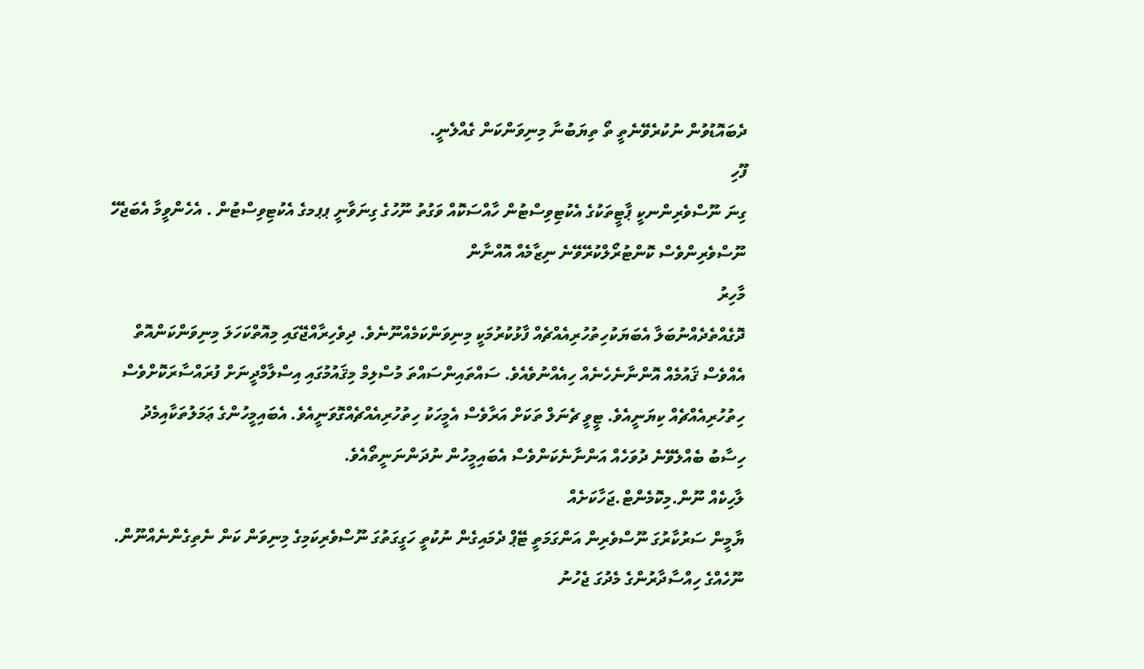ދެބައޮޑުވުން ނުކުރެވޭނެތީ ތޯ ތިޔަބުނާ މިނިވަންކަން ގެއްލެނީ.
ފޫހި
ގިނަ ނޫސްވެރިންނކީ ޕާޓީތަކުގެ އެކުޓިވިސްޓުން ހާއްސަކޮއް ވަގުތު ނޫހުގެ ގިނަވާނީ ޕޕމގެ އެކުޓިވިސްޓުން . އެހެންވީމާ އެބަޖެހޭ ނޫސްވެރިންވެސް ކޮންޓުރޯލްކުރޭވޭނެ ނިޒާމެއް އޮއްނާން
މާހިރު
ދޮގެއްތެދެއްނުބަލާ އެބަޔަކުހިތުހުރިއެއްޗެއް ފާޅުކުރުމަކީ މިނިވަންކަމެއްނޫނެވެ. ދިވެހިރާއްޖޭގައި މިއޮތްކަހަލަ މިނިވަންކަންއޮތް އެއްވެސް ޤައުމެއް އޮންނާނެހެނެއް ހިއެއްނުވެއެވެ. ސައްތައިންސައްތަ މުސްލިމް މިޤައުމުގައި އިސްލާމްދީނަށް ފުރައްސާރަކޮށްވެސް ހިތުހުރިއެއްޗެއް ކިޔަނީއެވެ. ޓީވީ ޗެނަލް ތަކަށް އަރާވެސް އެމީހަކު ހިތުހުރިއެއްޗެއްގޮވަނީއެވެ. އެބައިމީހުންގެ ޢަމަލުތަކާއިމެދު ހިސާބު ބެއްލެވޭނެ ދުވަހެއް އަންނާނެކަންވެސް އެބައިމީހުން ނުދަންނަނީތޯއެވެ.
ލާހިކެއް ނޫން.މިކޮމެންޓް.ޖަހާކަށެއް
ޔާމީން ސަރުކާރުގަ ނޫސްވެރިން އަންގަމަތީ ޓޭޕް ދެމައިގެން ނުކުތީ ހަގީގަތުގަ ނޫސްވެރިކަމިގެ މިނިވަން ކަން ނެތިގެންނެއްނޫން. ނޫހެއްގެ ހިއްސާދާރުންގެ މެދުގަ ޖެހުނު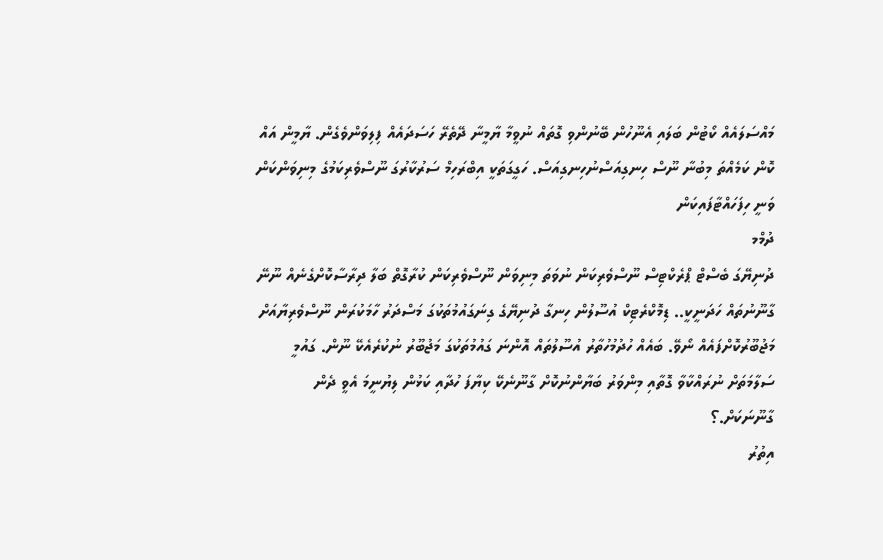މައްސަލައެއް ކޯޓުން ބަލައި އެނޫހުން ބޭނުންވި ގޮތައް ނުވީމާ ޔާމީނާ ދޭތެރޭ ހަސަދައެއް ފިލިވަންވެގެން. ޔާމީން އައް ކޮން ކަމެއްތަ މިބުނާ ނޫސް ހިނގިއަސްނުހިނގިއަސް. ހަގީގަތަކީ އިބްރަހިމް ސަރުކާރުގަ ނޫސްވެރިކަމުގެ މިނިވަންކަން ވަނީ ހިފަހައްޓާފައިކަން
ދުމްމ
ދުނިޔޭގަ ބެސްޓް ޕްރެކްޓިސް ނޫސްވެރިކަން ނުވަތަ މިނިވަން ނޫސްވެރިކަން ކުރާގޮތް ބަލާ ދިރާސާކޮށްގެނެއް ނޫނޭ ގާނޫނުތައް ހަދަނީކީ.. ޑިމޮކްރެޓިކް އުސޫލުން ހިނގާ ދުނިޔޭގެ ގިނަގައުމުތަކުގަ މަސްދަރު ހާމަކުރަން ނޫސްވެރިޔާއަށް މަޖުބޫރުކޮށްފައެއް ނޯވޭ. ބައެއް ހުދުމުހުތާރު އުސޫލުތައް އޮންނަ ގައުމުތަކުގަ މަޖުބޫރު ނުކުރެއެކޭ ނޫން. ގައުމީ ސަލާމަތަށް ނުރައްކާވާ ގޮތާއި މިންވަރު ބަޔާންނުކޮށް ގާނޫނެކޭ ކިޔާފަ ހުދާއި ކަޅުން ލިޔުނީމަ އެވީ ދެން ގާނޫނަކަށް.؟
އިތުރު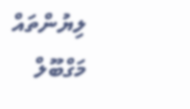ލިޔުންތައް
މަގްބޫލް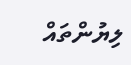ލިޔުންތައް